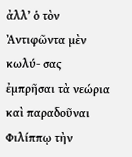ἀλλ’ ὁ τὸν Ἀντιφῶντα μὲν κωλύ- σας ἐμπρῆσαι τὰ νεώρια καὶ παραδοῦναι Φιλίππῳ τὴν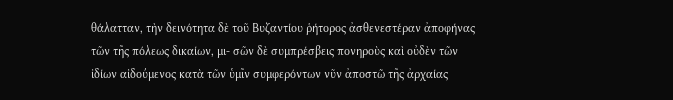θάλατταν, τὴν δεινότητα δὲ τοῦ Βυζαντίου ῥήτορος ἀσθενεστέραν ἀποφήνας τῶν τῆς πόλεως δικαίων, μι- σῶν δὲ συμπρέσβεις πονηροὺς καὶ οὐδὲν τῶν ἰδίων αἰδούμενος κατὰ τῶν ὑμῖν συμφερόντων νῦν ἀποστῶ τῆς ἀρχαίας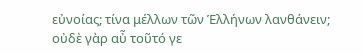εὐνοίας; τίνα μέλλων τῶν Ἑλλήνων λανθάνειν; οὐδὲ γὰρ αὖ τοῦτό γε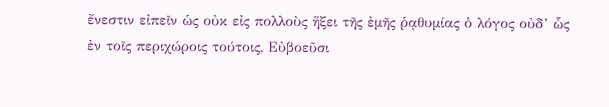ἔνεστιν εἰπεῖν ὡς οὐκ εἰς πολλοὺς ἥξει τῆς ἐμῆς ῥᾳθυμίας ὁ λόγος οὐδ’ ὧς ἐν τοῖς περιχώροις τούτοις, Εὐβοεῦσι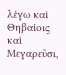λέγω καὶ Θηβαίοις καὶ Μεγαρεῦσι,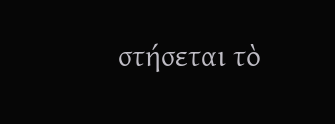στήσεται τὸ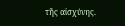τῆς αἰσχύνης.